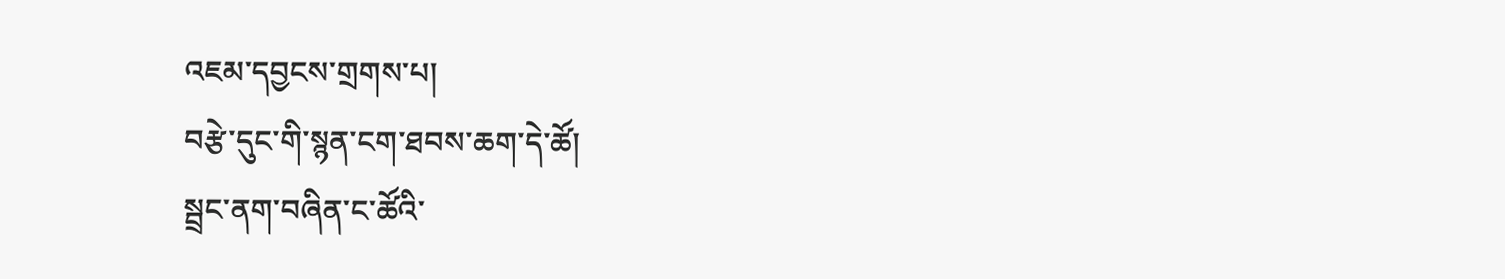འཇམ་དབྱངས་གྲགས་པ།
བརྩེ་དུང་གི་སྙན་ངག་ཐབས་ཆག་དེ་ཚོ།
སྦྲང་ནག་བཞིན་ང་ཚོའི་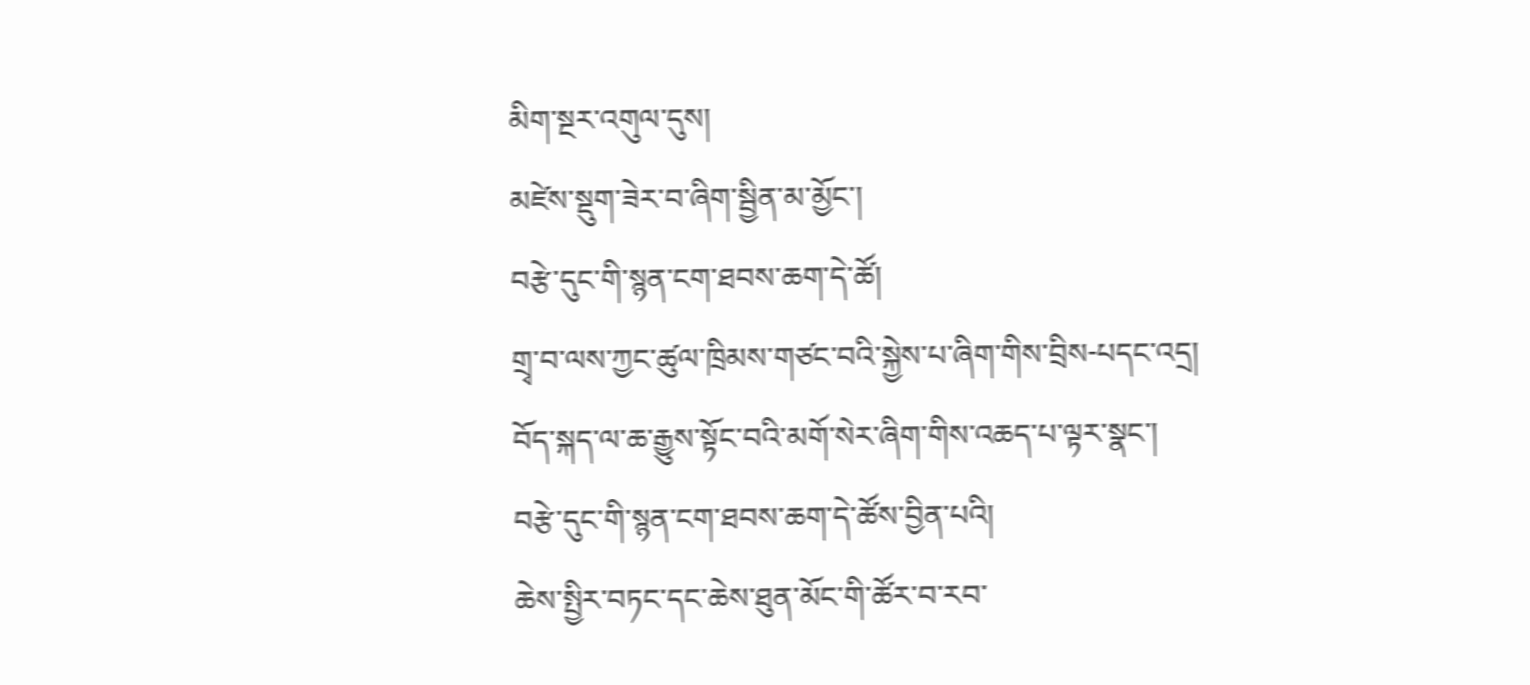མིག་སྔར་འགུལ་དུས།
མཛེས་སྡུག་ཟེར་བ་ཞིག་སྦྱིན་མ་མྱོང་།
བརྩེ་དུང་གི་སྙན་ངག་ཐབས་ཆག་དེ་ཚོ།
གྲྭ་བ་ལས་ཀྱང་ཚུལ་ཁྲིམས་གཙང་བའི་སྐྱེས་པ་ཞིག་གིས་བྲིས-པདང་འདྲ།
བོད་སྐད་ལ་ཆ་རྒྱུས་སྟོང་བའི་མགོ་སེར་ཞིག་གིས་འཆད་པ་ལྟར་སྣང་།
བརྩེ་དུང་གི་སྙན་ངག་ཐབས་ཆག་དེ་ཚོས་བྱིན་པའི།
ཆེས་སྤྱིར་བཏང་དང་ཆེས་ཐུན་མོང་གི་ཚོར་བ་རབ་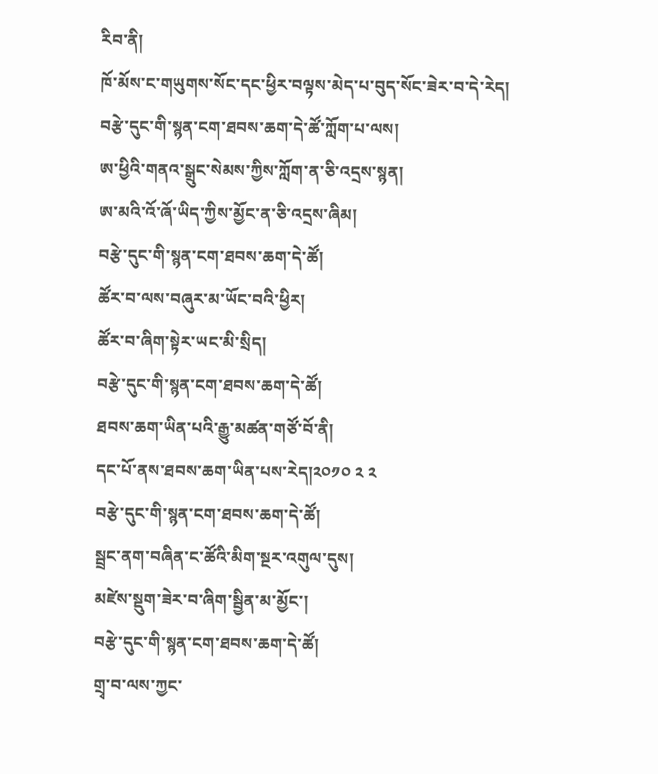རིབ་ནི།
ཁོ་མོས་ང་གཡུགས་སོང་དང་ཕྱིར་བལྟས་མེད་པ་བུད་སོང་ཟེར་བ་དེ་རེད།
བརྩེ་དུང་གི་སྙན་ངག་ཐབས་ཆག་དེ་ཚོ་ཀློག་པ་ལས།
ཨ་ཕྱིའི་གནའ་སྒྲུང་སེམས་ཀྱིས་ཀློག་ན་ཅི་འདྲས་སྙན།
ཨ་མའི་འོ་ཞོ་ཡིད་ཀྱིས་མྱོང་ན་ཅི་འདྲས་ཞིམ།
བརྩེ་དུང་གི་སྙན་ངག་ཐབས་ཆག་དེ་ཚོ།
ཚོར་བ་ལས་བཞུར་མ་ཡོང་བའི་ཕྱིར།
ཚོར་བ་ཞིག་སྟེར་ཡང་མི་སྲིད།
བརྩེ་དུང་གི་སྙན་ངག་ཐབས་ཆག་དེ་ཚོ།
ཐབས་ཆག་ཡིན་པའི་རྒྱུ་མཚན་གཙོ་བོ་ནི།
དང་པོ་ནས་ཐབས་ཆག་ཡིན་པས་རེད།༢༠༡༠ ༢ ༢
བརྩེ་དུང་གི་སྙན་ངག་ཐབས་ཆག་དེ་ཚོ།
སྦྲང་ནག་བཞིན་ང་ཚོའི་མིག་སྔར་འགུལ་དུས།
མཛེས་སྡུག་ཟེར་བ་ཞིག་སྦྱིན་མ་མྱོང་།
བརྩེ་དུང་གི་སྙན་ངག་ཐབས་ཆག་དེ་ཚོ།
གྲྭ་བ་ལས་ཀྱང་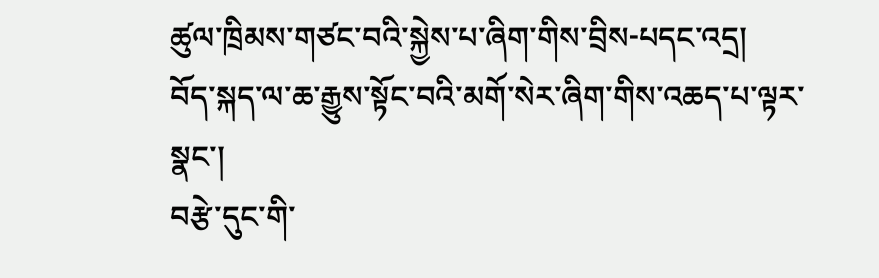ཚུལ་ཁྲིམས་གཙང་བའི་སྐྱེས་པ་ཞིག་གིས་བྲིས-པདང་འདྲ།
བོད་སྐད་ལ་ཆ་རྒྱུས་སྟོང་བའི་མགོ་སེར་ཞིག་གིས་འཆད་པ་ལྟར་སྣང་།
བརྩེ་དུང་གི་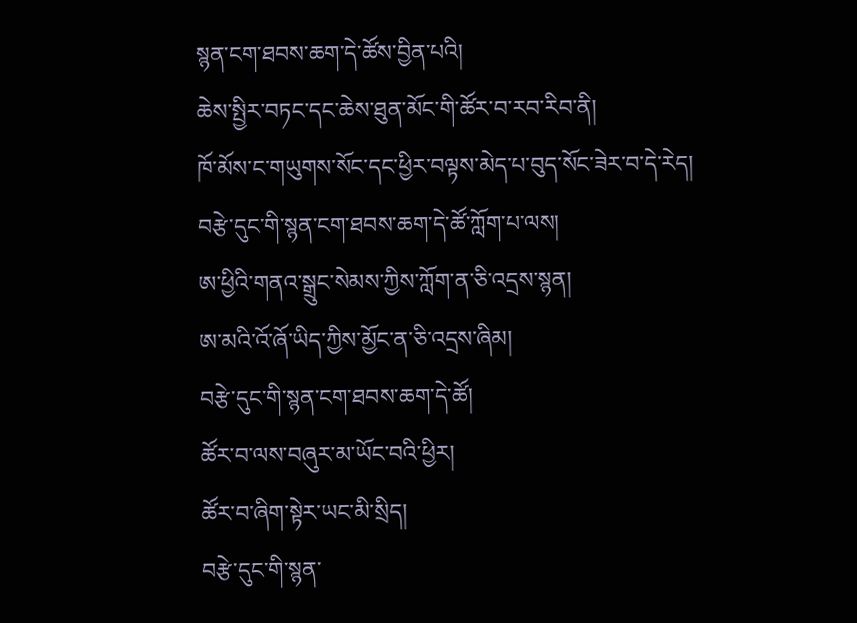སྙན་ངག་ཐབས་ཆག་དེ་ཚོས་བྱིན་པའི།
ཆེས་སྤྱིར་བཏང་དང་ཆེས་ཐུན་མོང་གི་ཚོར་བ་རབ་རིབ་ནི།
ཁོ་མོས་ང་གཡུགས་སོང་དང་ཕྱིར་བལྟས་མེད་པ་བུད་སོང་ཟེར་བ་དེ་རེད།
བརྩེ་དུང་གི་སྙན་ངག་ཐབས་ཆག་དེ་ཚོ་ཀློག་པ་ལས།
ཨ་ཕྱིའི་གནའ་སྒྲུང་སེམས་ཀྱིས་ཀློག་ན་ཅི་འདྲས་སྙན།
ཨ་མའི་འོ་ཞོ་ཡིད་ཀྱིས་མྱོང་ན་ཅི་འདྲས་ཞིམ།
བརྩེ་དུང་གི་སྙན་ངག་ཐབས་ཆག་དེ་ཚོ།
ཚོར་བ་ལས་བཞུར་མ་ཡོང་བའི་ཕྱིར།
ཚོར་བ་ཞིག་སྟེར་ཡང་མི་སྲིད།
བརྩེ་དུང་གི་སྙན་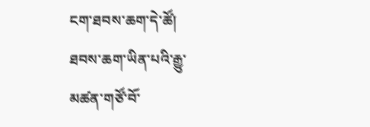ངག་ཐབས་ཆག་དེ་ཚོ།
ཐབས་ཆག་ཡིན་པའི་རྒྱུ་མཚན་གཙོ་བོ་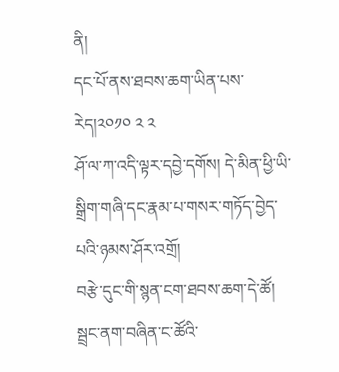ནི།
དང་པོ་ནས་ཐབས་ཆག་ཡིན་པས་རེད།༢༠༡༠ ༢ ༢
ཤོ་ལ་ཀ་འདི་ལྟར་དབྱེ་དགོས། དེ་མིན་ཕྱི་ཡི་སྒྲིག་གཞི་དང་རྣམ་པ་གསར་གཏོད་བྱེད་པའི་ཉམས་ཤོར་འགྲོ།
བརྩེ་དུང་གི་སྙན་ངག་ཐབས་ཆག་དེ་ཚོ།
སྦྲང་ནག་བཞིན་ང་ཚོའི་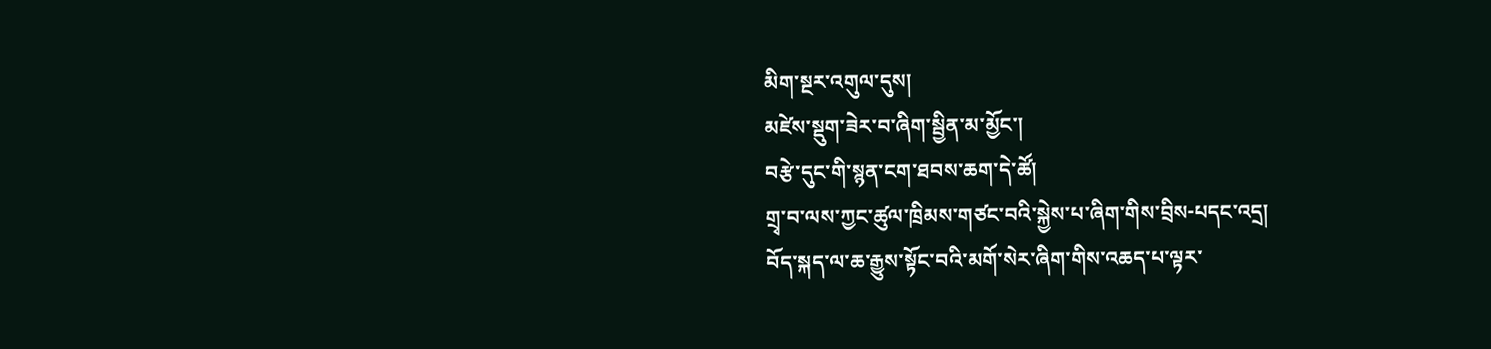མིག་སྔར་འགུལ་དུས།
མཛེས་སྡུག་ཟེར་བ་ཞིག་སྦྱིན་མ་མྱོང་།
བརྩེ་དུང་གི་སྙན་ངག་ཐབས་ཆག་དེ་ཚོ།
གྲྭ་བ་ལས་ཀྱང་ཚུལ་ཁྲིམས་གཙང་བའི་སྐྱེས་པ་ཞིག་གིས་བྲིས-པདང་འདྲ།
བོད་སྐད་ལ་ཆ་རྒྱུས་སྟོང་བའི་མགོ་སེར་ཞིག་གིས་འཆད་པ་ལྟར་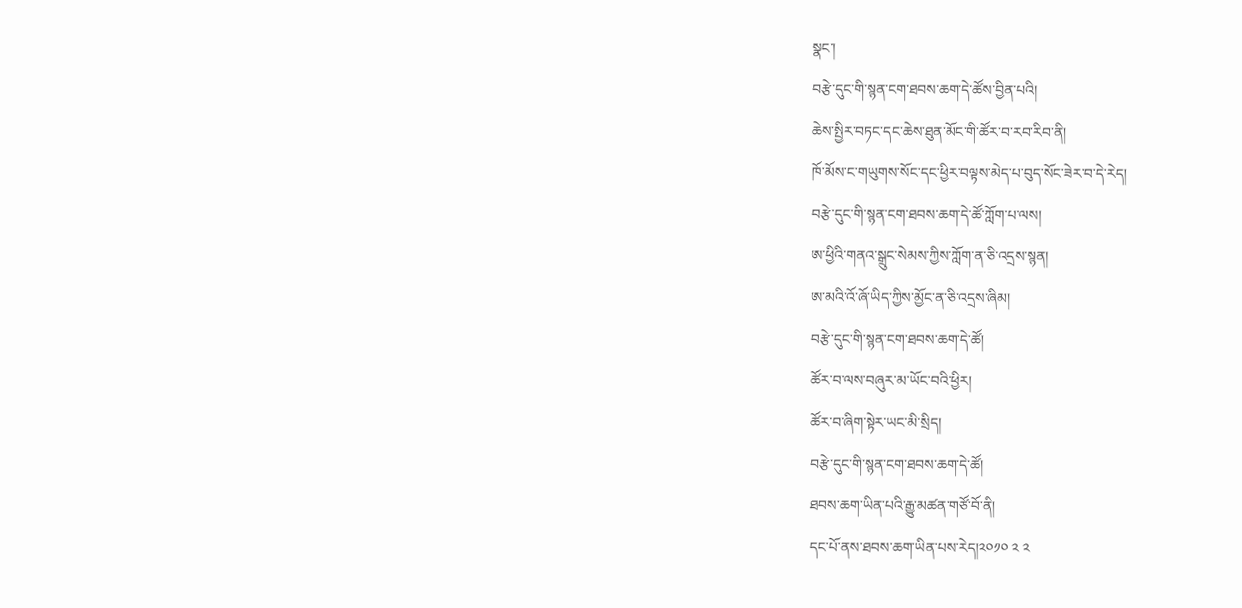སྣང་།
བརྩེ་དུང་གི་སྙན་ངག་ཐབས་ཆག་དེ་ཚོས་བྱིན་པའི།
ཆེས་སྤྱིར་བཏང་དང་ཆེས་ཐུན་མོང་གི་ཚོར་བ་རབ་རིབ་ནི།
ཁོ་མོས་ང་གཡུགས་སོང་དང་ཕྱིར་བལྟས་མེད་པ་བུད་སོང་ཟེར་བ་དེ་རེད།
བརྩེ་དུང་གི་སྙན་ངག་ཐབས་ཆག་དེ་ཚོ་ཀློག་པ་ལས།
ཨ་ཕྱིའི་གནའ་སྒྲུང་སེམས་ཀྱིས་ཀློག་ན་ཅི་འདྲས་སྙན།
ཨ་མའི་འོ་ཞོ་ཡིད་ཀྱིས་མྱོང་ན་ཅི་འདྲས་ཞིམ།
བརྩེ་དུང་གི་སྙན་ངག་ཐབས་ཆག་དེ་ཚོ།
ཚོར་བ་ལས་བཞུར་མ་ཡོང་བའི་ཕྱིར།
ཚོར་བ་ཞིག་སྟེར་ཡང་མི་སྲིད།
བརྩེ་དུང་གི་སྙན་ངག་ཐབས་ཆག་དེ་ཚོ།
ཐབས་ཆག་ཡིན་པའི་རྒྱུ་མཚན་གཙོ་བོ་ནི།
དང་པོ་ནས་ཐབས་ཆག་ཡིན་པས་རེད།༢༠༡༠ ༢ ༢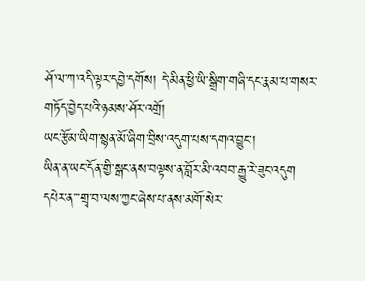ཤོ་ལ་ཀ་འདི་ལྟར་དབྱེ་དགོས། དེ་མིན་ཕྱི་ཡི་སྒྲིག་གཞི་དང་རྣམ་པ་གསར་གཏོད་བྱེད་པའི་ཉམས་ཤོར་འགྲོ།
ཡང་རྩོམ་ཡིག་སྙན་མོ་ཞིག་བྲིས་འདུག་པས་དགའ་བྱུང་།
ཡིན་ན་ཡང་དོན་གྱི་སྒང་ནས་བལྟས་ན་བློར་མི་འབབ་རྒྱུ་རེ་ཟུང་འདུག དཔེར་ན་་་གྲྭ་བ་ལས་ཀྱང་ཞེས་པ་ནས་མགོ་སེར་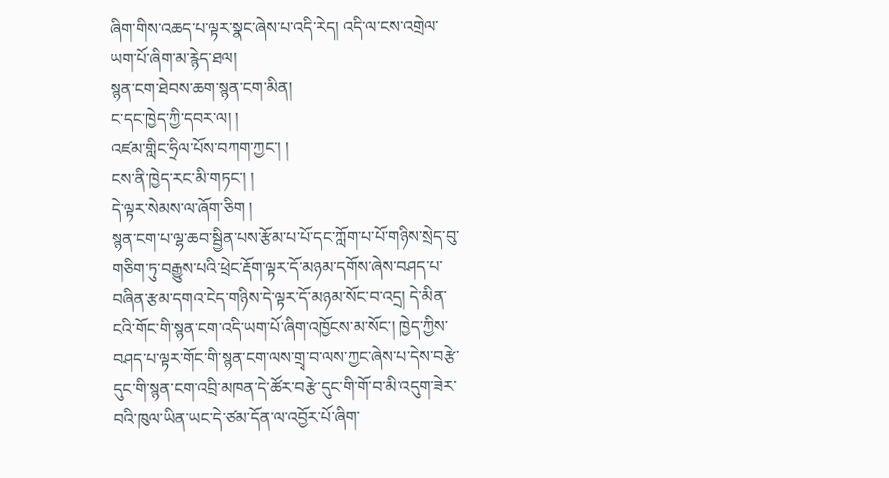ཞིག་གིས་འཆད་པ་ལྟར་སྣང་ཞེས་པ་འདི་རེད། འདི་ལ་ངས་འགྲེལ་ཡག་པོ་ཞིག་མ་རྙེད་ཐལ།
སྙན་ངག་ཐེབས་ཆག་སྙན་ངག་མིན།
ང་དང་ཁྱེད་ཀྱི་དབར་ལ། །
འཛམ་གླིང་ཧྲིལ་པོས་བཀག་ཀྱང་། །
ངས་ནི་ཁྱེད་རང་མི་གཏང་། །
དེ་ལྟར་སེམས་ལ་ཞོག་ཅིག །
སྙན་ངག་པ་ལྷ་ཆབ་སྦྱིན་པས་རྩོམ་པ་པོ་དང་ཀློག་པ་པོ་གཉིས་སྲེད་བུ་གཅིག་ཏུ་བརྒྱུས་པའི་ཕྲེང་རྡོག་ལྟར་དོ་མཉམ་དགོས་ཞེས་བཤད་པ་བཞིན་རྩམ་དགའ་ངེད་གཉིས་དེ་ལྟར་དོ་མཉམ་སོང་བ་འདྲ། དེ་མིན་ངའི་གོང་གི་སྙན་ངག་འདི་ཡག་པོ་ཞིག་འཁྱོངས་མ་སོང་། ཁྱེད་ཀྱིས་བཤད་པ་ལྟར་གོང་གི་སྙན་ངག་ལས་གྲྭ་བ་ལས་ཀྱང་ཞེས་པ་དེས་བརྩེ་དུང་གི་སྙན་ངག་འབྲི་མཁན་དེ་ཚོར་བརྩེ་དུང་གི་གོ་བ་མི་འདུག་ཟེར་བའི་ཁུལ་ཡིན་ཡང་དེ་ཙམ་དོན་ལ་འབྱོར་པོ་ཞིག་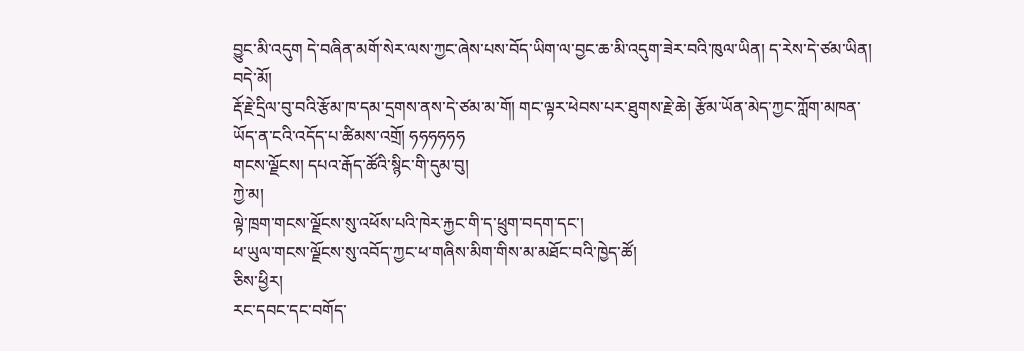བྱུང་མི་འདུག དེ་བཞིན་མགོ་སེར་ལས་ཀྱང་ཞེས་པས་བོད་ཡིག་ལ་བྱང་ཆ་མི་འདུག་ཟེར་བའི་ཁུལ་ཡིན། ད་རེས་དེ་ཙམ་ཡིན། བདེ་མོ།
རྡོ་རྗེ་དྲིལ་བུ་བའི་རྩོམ་ཁ་དམ་དྲགས་ནས་དེ་ཙམ་མ་གོ། གང་ལྟར་ཕེབས་པར་ཐུགས་རྗེ་ཆེ། རྩོམ་ཡོན་མེད་ཀྱང་ཀློག་མཁན་ཡོད་ན་ངའི་འདོད་པ་ཚིམས་འགྲོ། ཧཧཧཧཧཧ
གངས་ལྗོངས། དཔའ་རྒོད་ཚོའི་སྙིང་གི་དུམ་བུ།
ཀྱེ་མ།
ལྟེ་ཁྲག་གངས་ལྗོངས་སུ་འཕོས་པའི་ཁེར་རྐྱང་གི་ད་ཕྲུག་བདག་དང་།
ཕ་ཡུལ་གངས་ལྗོངས་སུ་འབོད་ཀྱང་ཕ་གཞིས་མིག་གིས་མ་མཐོང་བའི་ཁྱེད་ཚོ།
ཅིས་ཕྱིར།
རང་དབང་དང་བགོད་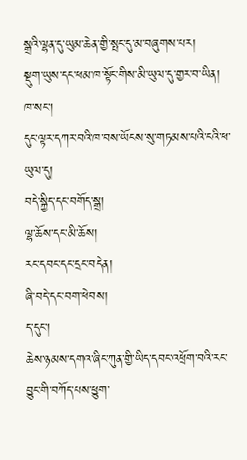སྒྲའི་ལྷན་དུ་ཡུམ་ཆེན་གྱི་སྤང་དུ་མ་བཞུགས་པར།
སྡུག་ཡུས་དང་ཕམ་ཁ་སྟོང་གིས་མི་ཡུལ་དུ་གྱར་བ་ཡིན།
ཁ་སང་།
དུང་ལྟར་དཀར་བའི་ཁ་བས་ཡོངས་སུ་གཏམས་པའི་ངའི་ཕ་ཡུལ་དུ།
བདེ་སྐྱིད་དང་བགོད་སྒྲ།
ལྷ་ཆོས་དང་མི་ཆོས།
རང་དབང་དང་དྲང་བདེན།
ཞི་བདེ་དང་བག་ཕེབས།
ད་དུང་།
ཆེས་ཉམས་དགའ་ཞིང་ཀུན་གྱི་ཡིད་དབང་འཕྲོག་བའི་རང་བྱུང་གི་བཀོད་པས་ཕྱུག་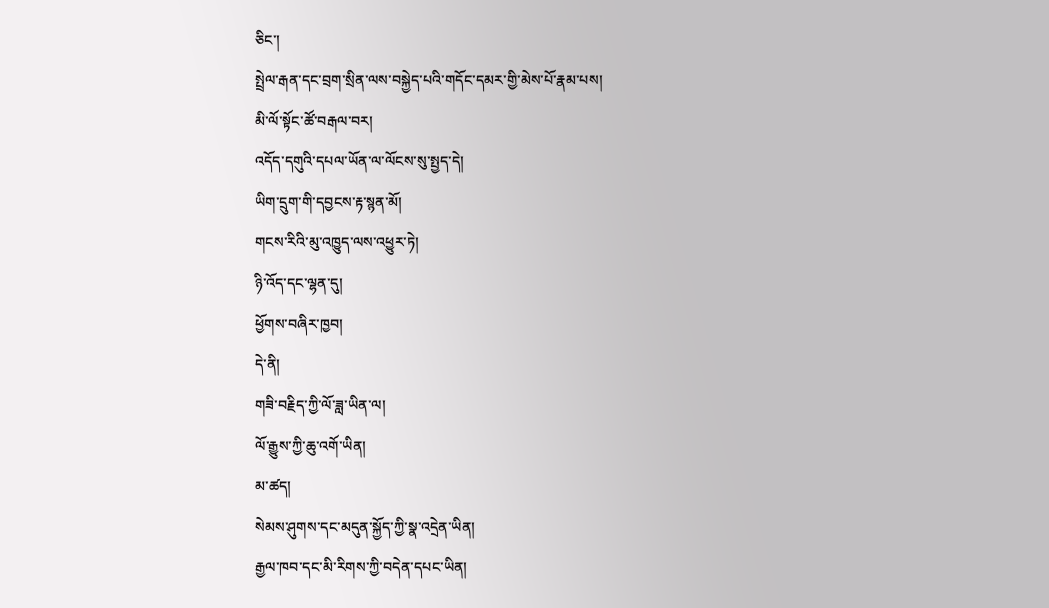ཅིང་།
སྤྲེལ་རྒན་དང་བྲག་སྲིན་ལས་བསྐྱེད་པའི་གདོང་དམར་གྱི་མེས་པོ་རྣམ་པས།
མི་ལོ་སྟོང་ཚོ་བརྒལ་བར།
འདོད་དགུའི་དཔལ་ཡོན་ལ་ལོངས་སུ་སྤྱད་དེ།
ཡིག་དྲུག་གི་དབྱངས་རྟ་སྙན་མོ།
གངས་རིའི་མུ་འཁྱུད་ལས་འཕྱུར་ཏེ།
ཉི་འོད་དང་ལྷན་དུ།
ཕྱོགས་བཞིར་ཁྱབ།
དེ་ནི།
གཟི་བརྗིད་ཀྱི་ལོ་ཟླ་ཡིན་ལ།
ལོ་རྒྱུས་ཀྱི་ཆུ་འགོ་ཡིན།
མ་ཚད།
སེམས་ཤུགས་དང་མདུན་སྐྱོད་ཀྱི་སྣ་འདྲེན་ཡིན།
རྒྱལ་ཁབ་དང་མི་རིགས་ཀྱི་བདེན་དཔང་ཡིན།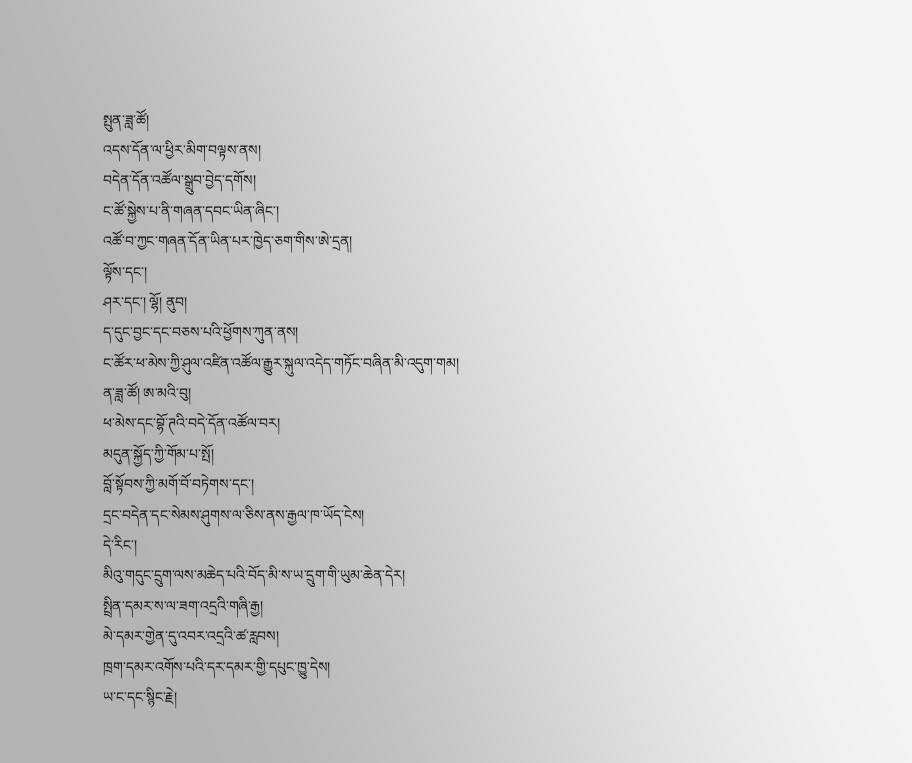སྤུན་ཟླ་ཚོ།
འདས་དོན་ལ་ཕྱིར་མིག་བལྟས་ནས།
བདེན་དོན་འཚོལ་སྒྲུབ་བྱེད་དགོས།
ང་ཚོ་སྐྱེས་པ་ནི་གཞན་དབང་ཡིན་ཞིང་།
འཚོ་བ་ཀྱང་གཞན་དོན་ཡིན་པར་ཁྱེད་ཅག་གིས་ཨེ་དྲན།
ལྟོས་དང་།
ཤར་དང་། ལྷོ། ནུབ།
ད་དུང་བྱང་དང་བཅས་པའི་ཕྱོགས་ཀུན་ནས།
ང་ཚོར་ཕ་མེས་ཀྱི་ཤུལ་འཛིན་འཚོལ་རྒྱུར་སྐུལ་འདེད་གཏོང་བཞིན་མི་འདུག་གམ།
ན་ཟླ་ཚོ། ཨ་མའི་བུ།
ཕ་མེས་དང་བྷོ་ཊའི་བདེ་དོན་འཚོལ་བར།
མདུན་སྐྱོད་ཀྱི་གོམ་པ་སྤོ།
བློ་སྟོབས་ཀྱི་མགོ་བོ་བཏེགས་དང་།
དྲང་བདེན་དང་སེམས་ཤུགས་ལ་ཅིས་ནས་རྒྱལ་ཁ་ཡོད་ངེས།
དེ་རིང་།
མིའུ་གདུང་དྲུག་ལས་མཆེད་པའི་བོད་མི་ས་ཡ་དྲུག་གི་ཡུམ་ཆེན་དེར།
སྤྲིན་དམར་ས་ལ་ཟག་འདྲའི་གཞི་རྒྱ།
མེ་དམར་གྱེན་དུ་འབར་འདྲའི་ཚ་རླབས།
ཁྲག་དམར་འགོས་པའི་དར་དམར་གྱི་དཔུང་ཁྱུ་དེས།
ཡ་ང་དང་སྙིང་རྗེ།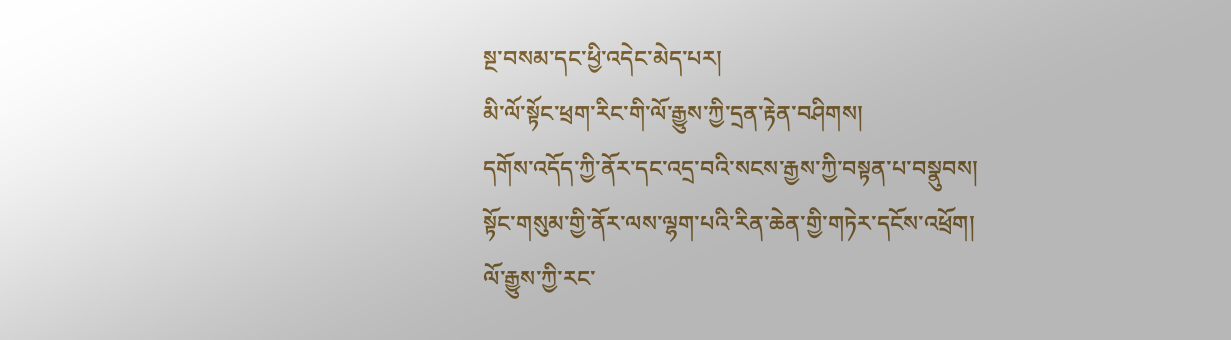སྔ་བསམ་དང་ཕྱི་འདེང་མེད་པར།
མི་ལོ་སྟོང་ཕྲག་རིང་གི་ལོ་རྒྱུས་ཀྱི་དྲན་རྟེན་བཤིགས།
དགོས་འདོད་ཀྱི་ནོར་དང་འདྲ་བའི་སངས་རྒྱས་ཀྱི་བསྟན་པ་བསྣུབས།
སྟོང་གསུམ་གྱི་ནོར་ལས་ལྷག་པའི་རིན་ཆེན་གྱི་གཏེར་དངོས་འཕྲོག།
ལོ་རྒྱུས་ཀྱི་རང་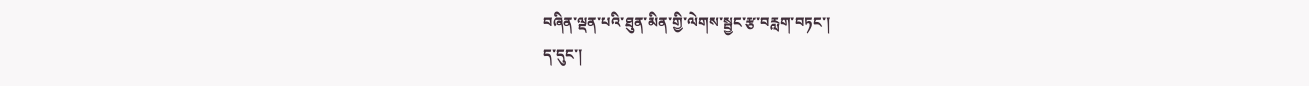བཞིན་ལྡན་པའི་ཐུན་མིན་གྱི་ལེགས་སྦྱང་རྩ་བརླག་བཏང་།
ད་དུང་།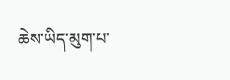ཆེས་ཡིད་མུག་པ་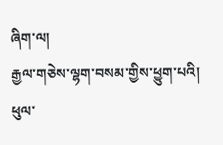ཞིག་ལ།
རྒྱལ་གཅེས་ལྷག་བསམ་གྱིས་ཕྱུག་པའི།
ཕུལ་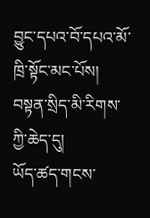བྱུང་དཔའ་བོ་དཔའ་མོ་ཁྲི་སྟོང་མང་པོས།
བསྟན་སྲིད་མི་རིགས་ཀྱི་ཆེད་དུ།
ཡོད་ཚད་གངས་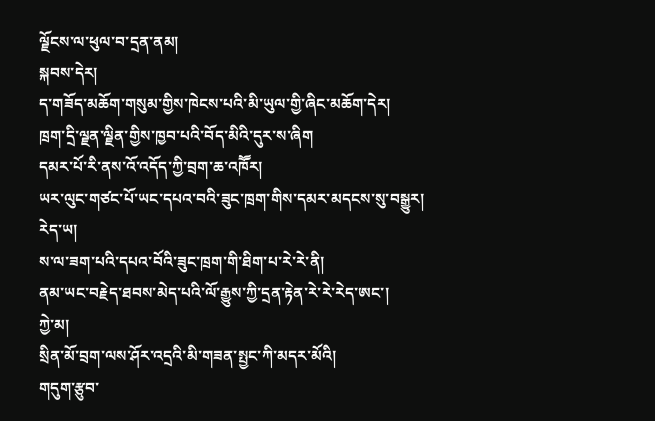ལྗོངས་ལ་ཕུལ་བ་དྲན་ནམ།
སྐབས་དེར།
ད་གཟོད་མཆོག་གསུམ་གྱིས་ཁེངས་པའི་མི་ཡུལ་གྱི་ཞིང་མཆོག་དེར།
ཁྲག་དྲི་ལྗན་ལྗིན་གྱིས་ཁྱབ་པའི་བོད་མིའི་དུར་ས་ཞིག
དམར་པོ་རི་ནས་འོ་འདོད་ཀྱི་བྲག་ཆ་འཁཽར།
ཡར་ལུང་གཙང་པོ་ཡང་དཔའ་བའི་ཟུང་ཁྲག་གིས་དམར་མདངས་སུ་བསྒྱུར།
རེད་ཡ།
ས་ལ་ཟག་པའི་དཔའ་བོའི་ཟུང་ཁྲག་གི་ཐིག་པ་རེ་རེ་ནི།
ནམ་ཡང་བརྗེད་ཐབས་མེད་པའི་ལོ་རྒྱུས་ཀྱི་དྲན་རྟེན་རེ་རེ་རེད་ཨང་།
ཀྱེ་མ།
སྲིན་མོ་བྲག་ལས་ཤོར་འདྲའི་མི་གཟན་སྤྱང་ཀི་མདར་མོའི།
གདུག་རྩུབ་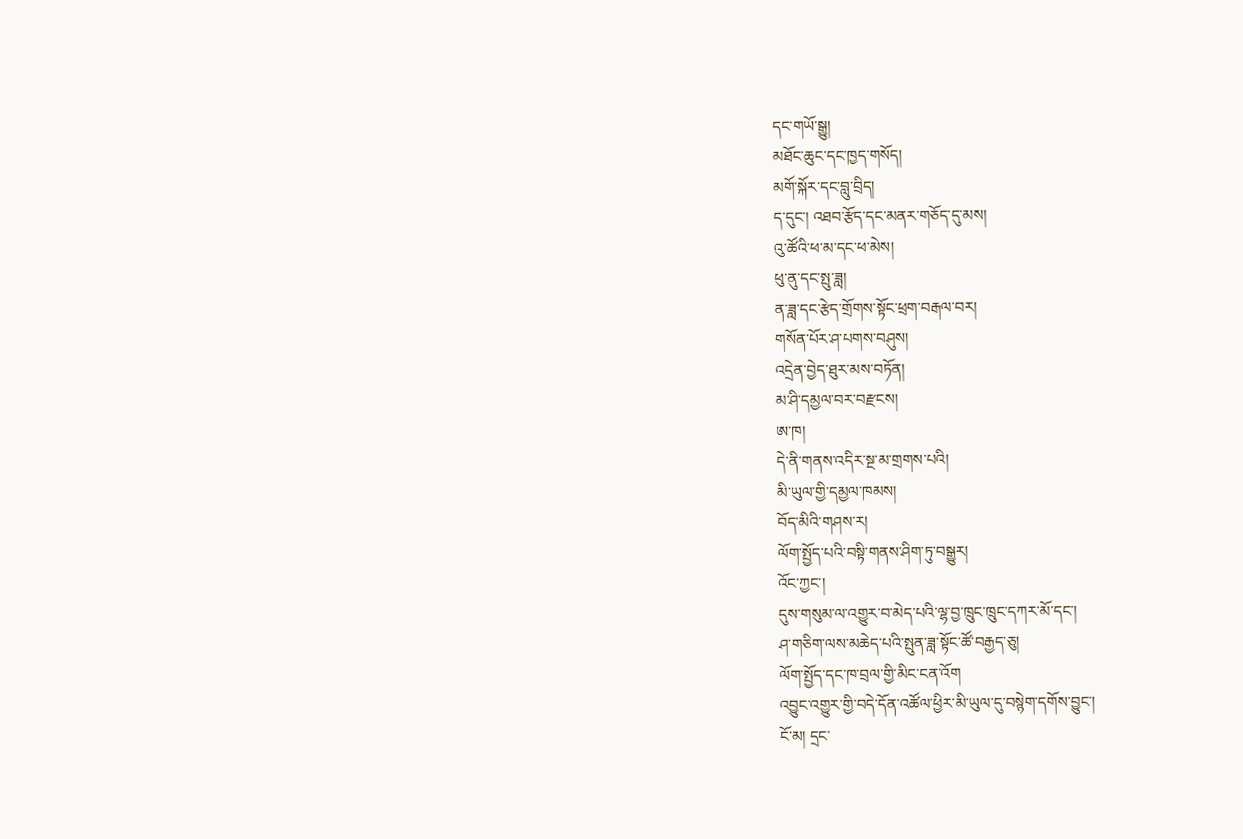དང་གཡོ་སྒྱུ།
མཐོང་ཆུང་དང་ཁྱད་གསོད།
མགོ་སྐོར་དང་བླུ་བྲིད།
ད་དུང་། འཐབ་རྩོད་དང་མནར་གཅོད་དུ་མས།
འུ་ཚོའི་ཕ་མ་དང་ཕ་མེས།
ཕུ་ནུ་དང་སྤུ་ཟླ།
ན་ཟླ་དང་རྩེད་གྲོགས་སྟོང་ཕྲག་བརྒལ་བར།
གསོན་པོར་ཤ་པགས་བཤུས།
འདྲེན་བྱེད་ཐུར་མས་བཏོན།
མ་ཤི་དམྱལ་བར་བརྫངས།
ཨ་ཁ།
དེ་ནི་གནས་འདིར་སྔ་མ་གྲགས་པའི།
མི་ཡུལ་གྱི་དམྱལ་ཁམས།
བོད་མིའི་གཤས་ར།
ལོག་སྤྱོད་པའི་བསྟི་གནས་ཤིག་ཏུ་བསྒྱུར།
འོང་ཀྱང་།
དུས་གསུམ་ལ་འགྱུར་བ་མེད་པའི་ལྷ་བྱ་ཁྲུང་ཁྲུང་དཀར་མོ་དང་།
ཤ་གཅིག་ལས་མཆེད་པའི་སྤུན་ཟླ་སྟོང་ཚོ་བརྒྱད་ཅུ།
ལོག་སྤྱོད་དང་ཁ་བྲལ་གྱི་མིང་ངན་འོག
འབྱུང་འགྱུར་གྱི་བདེ་དོན་འཚོལ་ཕྱིར་མི་ཡུལ་དུ་བསྙེག་དགོས་བྱུང་།
ངོ་མ། དྲང་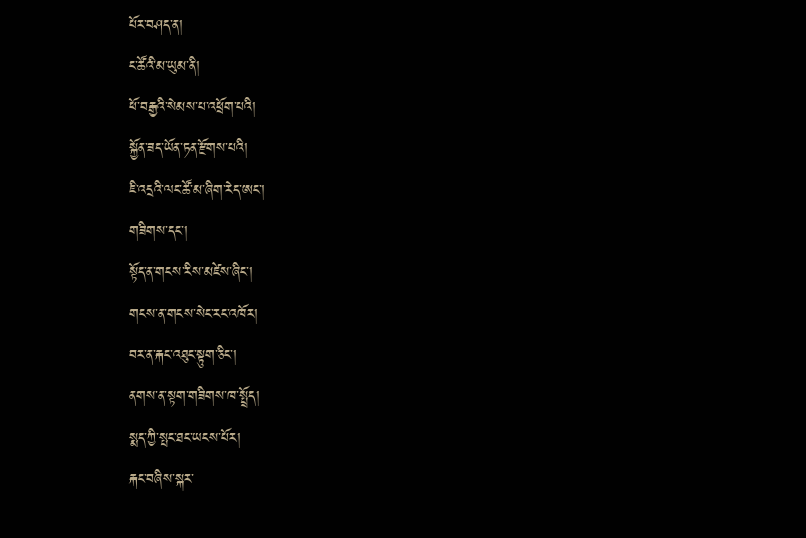པོར་བཤད་ན།
ང་ཚོའི་མ་ཡུམ་ནི།
ཕོ་བརྒྱའི་སེམས་པ་འཕྲོག་པའི།
སྐྱོན་ཟད་ཡོན་ཏན་རྫོགས་པའི།
ཇི་འདྲའི་ལང་ཚོ་མ་ཞིག་རེད་ཨང་།
གཟིགས་དང་།
སྟོད་ན་གངས་རིས་མཛེས་ཞིང་།
གངས་ན་གངས་སེང་རང་འཁོར།
བར་ན་རྐང་འཐུང་སྟུག་ཅིང་།
ནགས་ན་སྟག་གཟིགས་ཁ་སྤྲོད།
སྨད་ཀྱི་སྤང་ཐང་ཡངས་པོར།
རྐང་བཞིས་སྐར་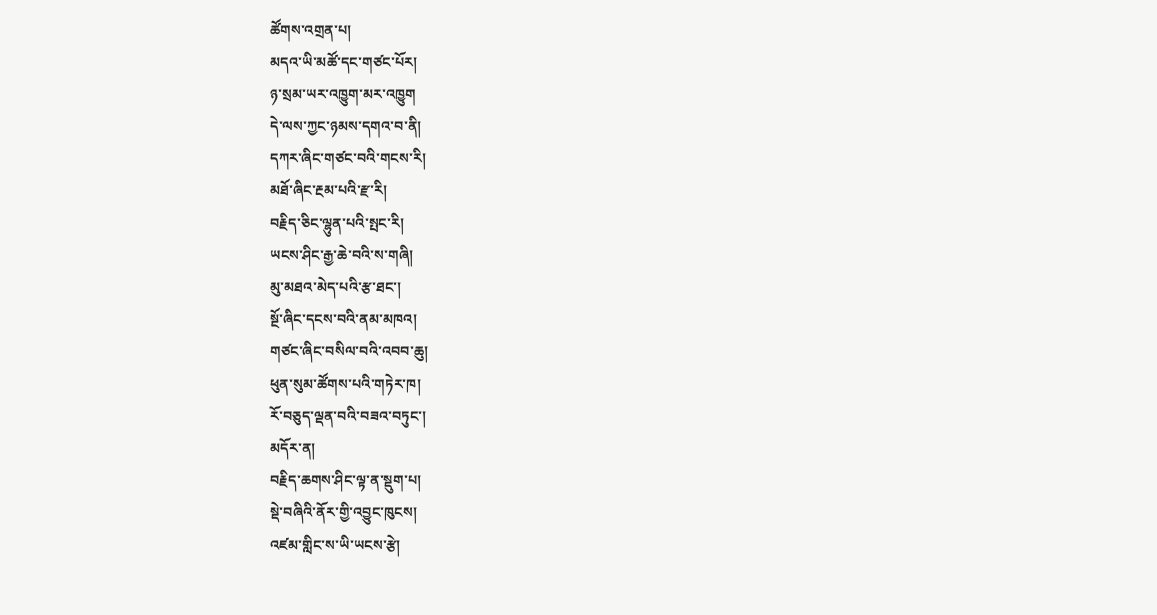ཚོགས་འགྲན་པ།
མདའ་ཡི་མཚོ་དང་གཙང་པོར།
ཉ་སྲམ་ཡར་འཁྱུག་མར་འཁྱུག
དེ་ལས་ཀྱང་ཉམས་དགའ་བ་ནི།
དཀར་ཞིང་གཙང་བའི་གངས་རི།
མཐོ་ཞིང་རྔམ་པའི་རྫ་རི།
བརྗིད་ཅིང་ལྷུན་པའི་སྤང་རི།
ཡངས་ཤིང་རྒྱ་ཆེ་བའི་ས་གཞི།
མུ་མཐའ་མེད་པའི་རྩ་ཐང་།
སྔོ་ཞིང་དངས་བའི་ནམ་མཁའ།
གཙང་ཞིང་བསིལ་བའི་འབབ་ཆུ།
ཕུན་སུམ་ཚོགས་པའི་གཏེར་ཁ།
རོ་བཅུད་ལྡན་བའི་བཟའ་བཏུང་།
མདོར་ན།
བརྗིད་ཆགས་ཤིང་ལྟ་ན་སྡུག་པ།
སྡེ་བཞིའི་ནོར་གྱི་འབྱུང་ཁུངས།
འཛམ་གླིང་ས་ཡི་ཡངས་རྩེ།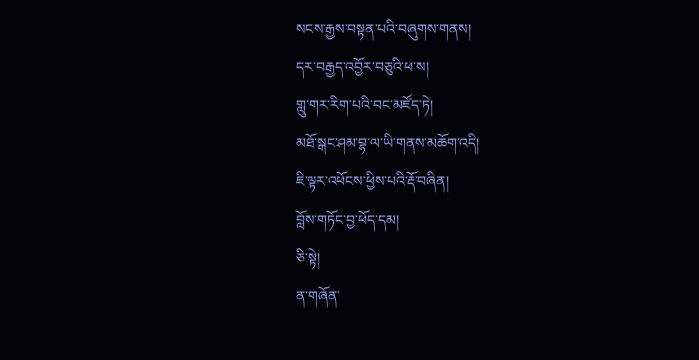སངས་རྒྱས་བསྟན་པའི་བཞུགས་གནས།
དར་བརྒྱད་འབྱོར་བཅུའི་ཕ་ས།
གླུ་གར་རིག་པའི་བང་མཛོད་ཏེ།
མཐོ་སྒང་ཤམ་བྷ་ལ་ཡི་གནས་མཆོག་འདི།
ཇི་ལྟར་འཕོངས་ཕྱིས་པའི་རྡོ་བཞིན།
བློས་གཏོང་བྱ་ཕོད་དམ།
ཅི་སྟེ།
ན་གཞོན་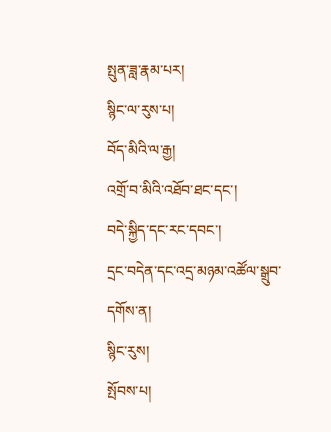སྤུན་ཟླ་རྣམ་པར།
སྙིང་ལ་རུས་པ།
བོད་མིའི་ལ་རྒྱ།
འགྲོ་བ་མིའི་འཐོབ་ཐང་དང་།
བདེ་སྐྱིད་དང་རང་དབང་།
དྲང་བདེན་དང་འདྲ་མཉམ་འཚོལ་སྒྲུབ་དགོས་ན།
སྙིང་རུས།
སྤོབས་པ།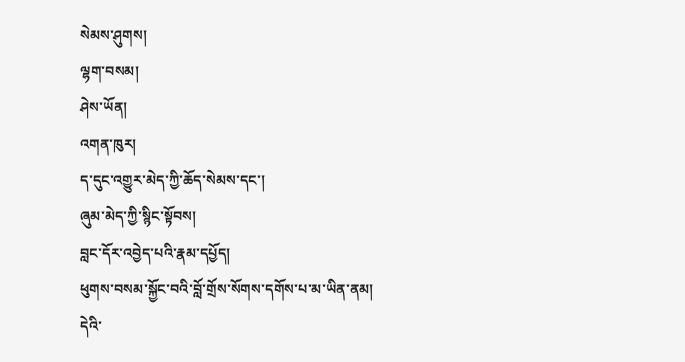སེམས་ཤུགས།
ལྷག་བསམ།
ཤེས་ཡོན།
འགན་ཁུར།
ད་དུང་འགྱུར་མེད་ཀྱི་ཆོད་སེམས་དང་།
ཞུམ་མེད་ཀྱི་སྙིང་སྟོབས།
བླང་དོར་འབྱེད་པའི་རྣམ་དཔྱོད།
ཕུགས་བསམ་སྐྱོང་བའི་བློ་གྲོས་སོགས་དགོས་པ་མ་ཡིན་ནམ།
དེའི་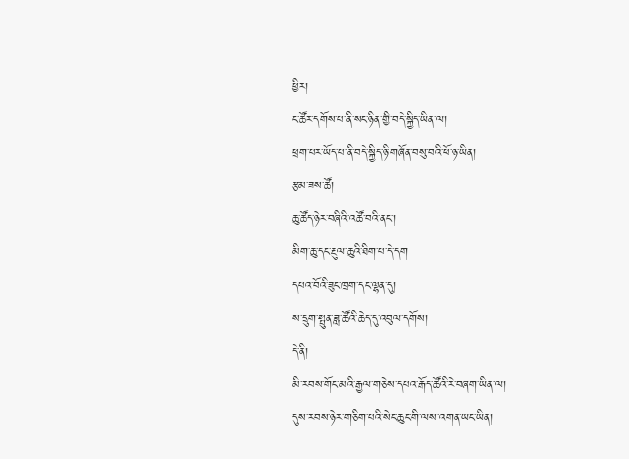ཕྱིར།
ང་ཚོར་དགོས་པ་ནི་སང་ཉིན་གྱི་བདེ་སྐྱིད་ཡིན་ལ།
ཕྲག་པར་ཡོད་པ་ནི་བདེ་སྐྱིད་ཉི་གཞོན་བསུ་བའི་ཕོ་ཉ་ཡིན།
རྩམ་ཟས་ཚོ།
ཆུ་ཚོད་ཉེར་བཞིའི་འཚོ་བའི་ནང་།
མིག་ཆུ་དང་རྔུལ་ཆུའི་ཐིག་པ་དེ་དག
དཔའ་བོའི་ཟུང་ཁྲག་དང་ལྷན་དུ།
ས་དྲུག་སྤུན་ཟླ་ཚོའི་ཆེད་དུ་འབུལ་དགོས།
དེ་ནི།
མི་རབས་གོང་མའི་རྒྱལ་གཅེས་དཔའ་རྒོད་ཚོའི་རེ་བཞག་ཡིན་ལ།
དུས་རབས་ཉེར་གཅིག་པའི་སེང་ཆུང་གི་ལས་འགན་ཡང་ཡིན།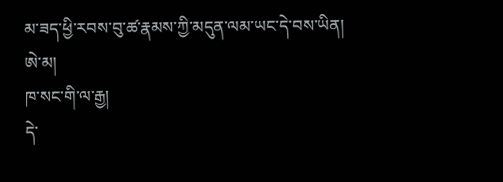མ་ཟད་ཕྱི་རབས་བུ་ཚ་རྣམས་ཀྱི་མདུན་ལམ་ཡང་དེ་བས་ཡིན།
ཨེ་མ།
ཁ་སང་གི་ལ་རྒྱ།
དེ་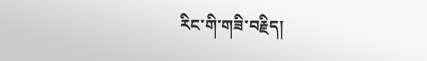རིང་གི་གཟི་བརྗིད།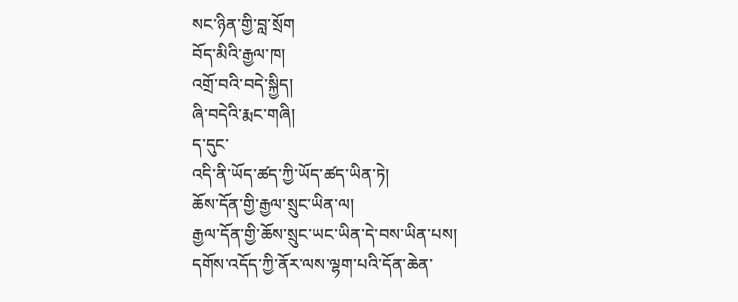སང་ཉིན་གྱི་བླ་སྲོག
བོད་མིའི་རྒྱལ་ཁ།
འགྲོ་བའི་བདེ་སྐྱིད།
ཞི་བདེའི་རྨང་གཞི།
ད་དུང་
འདི་ནི་ཡོད་ཚད་ཀྱི་ཡོད་ཚད་ཡིན་ཏེ།
ཆོས་དོན་གྱི་རྒྱལ་སྲུང་ཡིན་ལ།
རྒྱལ་དོན་གྱི་ཆོས་སྲུང་ཡང་ཡིན་དེ་བས་ཡིན་པས།
དགོས་འདོད་ཀྱི་ནོར་ལས་ལྷག་པའི་དོན་ཆེན་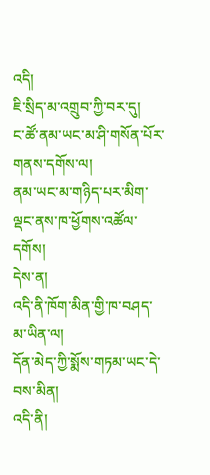འདི།
ཇི་སྲིད་མ་འགྲུབ་ཀྱི་བར་དུ།
ང་ཚོ་ནམ་ཡང་མ་ཤི་གསོན་པོར་གནས་དགོས་ལ།
ནམ་ཡང་མ་གཉིད་པར་མིག་ལྡང་ནས་ཁ་ཕྱོགས་འཚོལ་དགོས།
དེས་ན།
འདི་ནི་ཁོག་མིན་གྱི་ཁ་བཤད་མ་ཡིན་ལ།
དོན་མེད་ཀྱི་སྨོས་གཏམ་ཡང་དེ་བས་མིན།
འདི་ནི།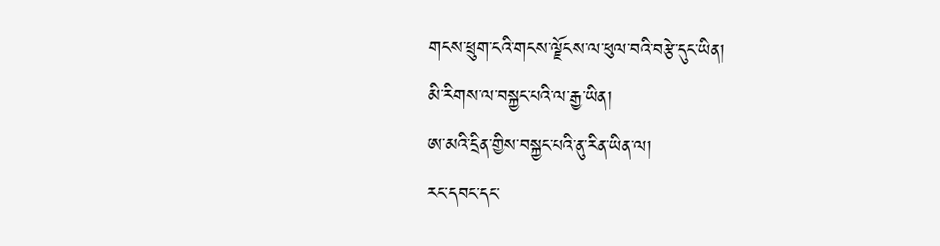གངས་ཕྲུག་ངའི་གངས་ལྗོངས་ལ་ཕུལ་བའི་བརྩེ་དུང་ཡིན།
མི་རིགས་ལ་བསྐྱང་པའི་ལ་རྒྱ་ཡིན།
ཨ་མའི་དྲིན་གྱིས་བསྐྱང་པའི་ནུ་རིན་ཡིན་ལ།
རང་དབང་དང་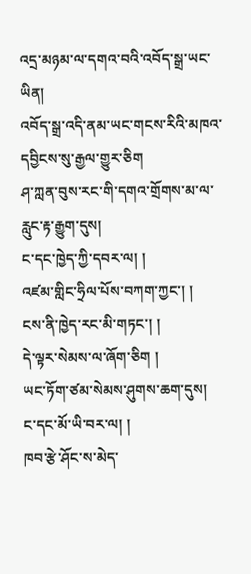འདྲ་མཉམ་ལ་དགའ་བའི་འབོད་སྒྲ་ཡང་ཡིན།
འབོད་སྒྲ་འདི་ནམ་ཡང་གངས་རིའི་མཁའ་དབྱིངས་སུ་རྒྱལ་གྱུར་ཅིག
ཤ་ཀླན་བུས་རང་གི་དགའ་གྲོགས་མ་ལ་རླུང་རྟ་རྒྱུག་དུས།
ང་དང་ཁྱེད་ཀྱི་དབར་ལ། །
འཛམ་གླིང་ཧྲིལ་པོས་བཀག་ཀྱང་། །
ངས་ནི་ཁྱེད་རང་མི་གཏང་། །
དེ་ལྟར་སེམས་ལ་ཞོག་ཅིག །
ཡང་ཏོག་ཙམ་སེམས་ཤུགས་ཆག་དུས།
ང་དང་མོ་ཡི་བར་ལ། །
ཁབ་རྩེ་ཤོང་ས་མེད་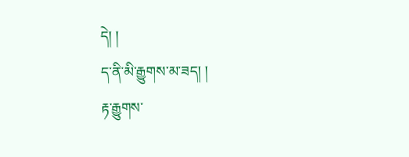དེ། །
ད་ནི་མི་རྒྱུགས་མ་ཟད། །
རྟ་རྒྱུགས་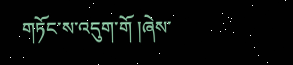གཏོང་ས་འདུག་གོ །ཞེས་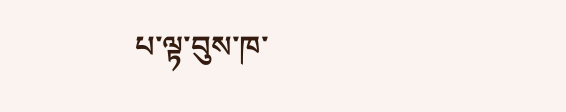པ་ལྟ་བུས་ཁ་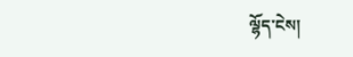ལྷོད་ངེས།